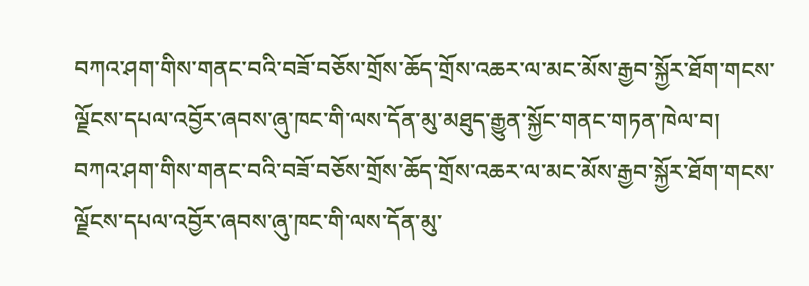བཀའ་ཤག་གིས་གནང་བའི་བཟོ་བཅོས་གྲོས་ཆོད་གྲོས་འཆར་ལ་མང་མོས་རྒྱབ་སྐྱོར་ཐོག་གངས་ལྗོངས་དཔལ་འབྱོར་ཞབས་ཞུ་ཁང་གི་ལས་དོན་མུ་མཐུད་རྒྱུན་སྐྱོང་གནང་གཏན་ཁེལ་བ།
བཀའ་ཤག་གིས་གནང་བའི་བཟོ་བཅོས་གྲོས་ཆོད་གྲོས་འཆར་ལ་མང་མོས་རྒྱབ་སྐྱོར་ཐོག་གངས་ལྗོངས་དཔལ་འབྱོར་ཞབས་ཞུ་ཁང་གི་ལས་དོན་མུ་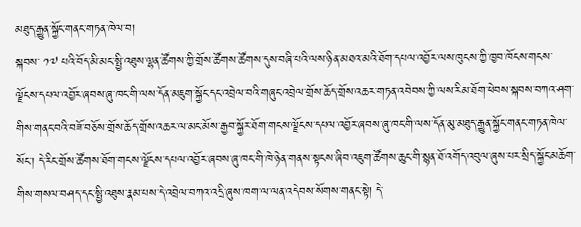མཐུད་རྒྱུན་སྐྱོང་གནང་གཏན་ཁེལ་བ།
སྐབས་ ༡༧ པའི་བོད་མི་མང་སྤྱི་འཐུས་ལྷན་ཚོགས་ཀྱི་གྲོས་ཚོགས་ཚོགས་དུས་བཞི་པའི་ལས་ཉིན་མཐའ་མའི་ཐོག་དཔལ་འབྱོར་ལས་ཁུངས་ཀྱི་ཁྱབ་ཁོངས་གངས་ལྗོངས་དཔལ་འབྱོར་ཞབས་ཞུ་ཁང་གི་ལས་དོན་མཇུག་སྐྱོང་དང་འབྲེལ་བའི་གཞུང་འབྲེལ་གྲོས་ཆོད་གྲོས་འཆར་གཏན་འབེབས་ཀྱི་ལས་རིམ་ཐོག་ཕེབས་སྐབས་བཀའ་ཤག་གིས་གནང་བའི་བཟོ་བཅོས་གྲོས་ཆོད་གྲོས་འཆར་ལ་མང་མོས་རྒྱབ་སྐྱོར་ཐོག་གངས་ལྗོངས་དཔལ་འབྱོར་ཞབས་ཞུ་ཁང་གི་ལས་དོན་མུ་མཐུད་རྒྱུན་སྐྱོང་གནང་གཏན་ཁེལ་སོང་། དེ་རིང་གྲོས་ཚོགས་ཐོག་གངས་ལྗོངས་དཔལ་འབྱོར་ཞབས་ཞུ་ཁང་གི་ཁེ་ཉེན་གནས་སྟངས་ཞིབ་འཇུག་ཚོགས་ཆུང་གི་སྙན་ཐོ་འགོད་འབུལ་ཞུས་པར་སྲིད་སྐྱོང་མཆོག་གིས་གསལ་བཤད་དང་སྤྱི་འཐུས་རྣམ་པས་དེ་འབྲེལ་བཀའ་འདྲི་ཞུས་ཁག་ལ་ལན་འདེབས་སོགས་གནང་སྟེ། དེ་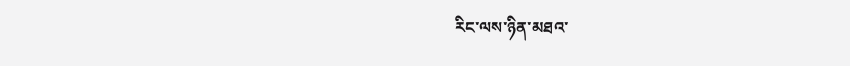རིང་ལས་ཉིན་མཐའ་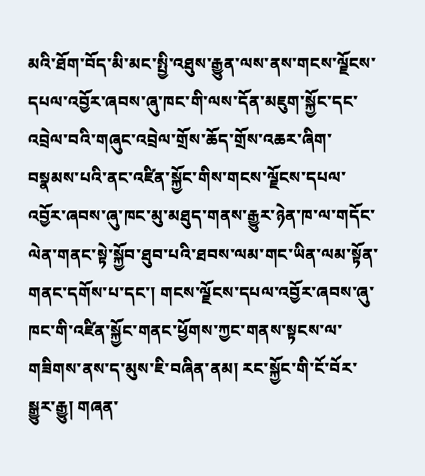མའི་ཐོག་བོད་མི་མང་སྤྱི་འཐུས་རྒྱུན་ལས་ནས་གངས་ལྗོངས་དཔལ་འབྱོར་ཞབས་ཞུ་ཁང་གི་ལས་དོན་མཇུག་སྐྱོང་དང་འབྲེལ་བའི་གཞུང་འབྲེལ་གྲོས་ཆོད་གྲོས་འཆར་ཞིག་བསྣམས་པའི་ནང་འཛིན་སྐྱོང་གིས་གངས་ལྗོངས་དཔལ་འབྱོར་ཞབས་ཞུ་ཁང་མུ་མཐུད་གནས་རྒྱུར་ཉེན་ཁ་ལ་གདོང་ལེན་གནང་སྟེ་སྐྱོབ་ཐུབ་པའི་ཐབས་ལམ་གང་ཡིན་ལམ་སྟོན་གནང་དགོས་པ་དང་། གངས་ལྗོངས་དཔལ་འབྱོར་ཞབས་ཞུ་ཁང་གི་འཛིན་སྐྱོང་གནང་ཕྱོགས་ཀྱང་གནས་སྟངས་ལ་གཟིགས་ནས་ད་མུས་ཇི་བཞིན་ནམ། རང་སྐྱོང་གི་ངོ་བོར་སྒྱུར་རྒྱུ། གཞན་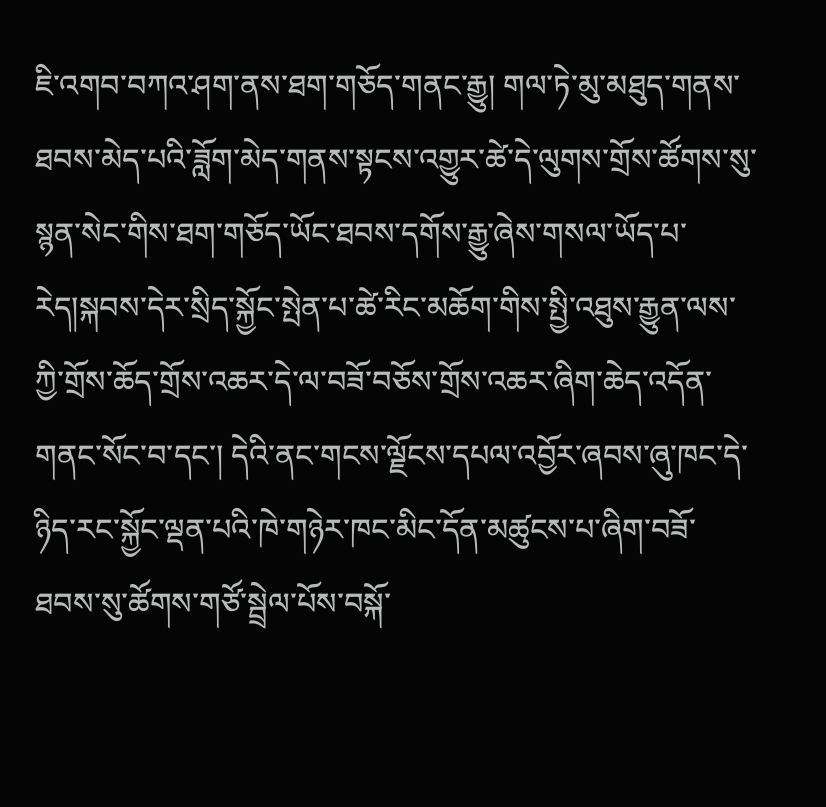ཇི་འགབ་བཀའ་ཤག་ནས་ཐག་གཅོད་གནང་རྒྱུ། གལ་ཏེ་མུ་མཐུད་གནས་ཐབས་མེད་པའི་ཟློག་མེད་གནས་སྟངས་འགྱུར་ཚེ་དེ་ལུགས་གྲོས་ཚོགས་སུ་སྙན་སེང་གིས་ཐག་གཅོད་ཡོང་ཐབས་དགོས་རྒྱུ་ཞེས་གསལ་ཡོད་པ་རེད།སྐབས་དེར་སྲིད་སྐྱོང་སྤེན་པ་ཚེ་རིང་མཆོག་གིས་སྤྱི་འཐུས་རྒྱུན་ལས་ཀྱི་གྲོས་ཆོད་གྲོས་འཆར་དེ་ལ་བཟོ་བཅོས་གྲོས་འཆར་ཞིག་ཆེད་འདོན་གནང་སོང་བ་དང་། དེའི་ནང་གངས་ལྗོངས་དཔལ་འབྱོར་ཞབས་ཞུ་ཁང་དེ་ཉིད་རང་སྐྱོང་ལྡན་པའི་ཁེ་གཉེར་ཁང་མིང་དོན་མཚུངས་པ་ཞིག་བཟོ་ཐབས་སུ་ཚོགས་གཙོ་སྦྲེལ་པོས་བསྐོ་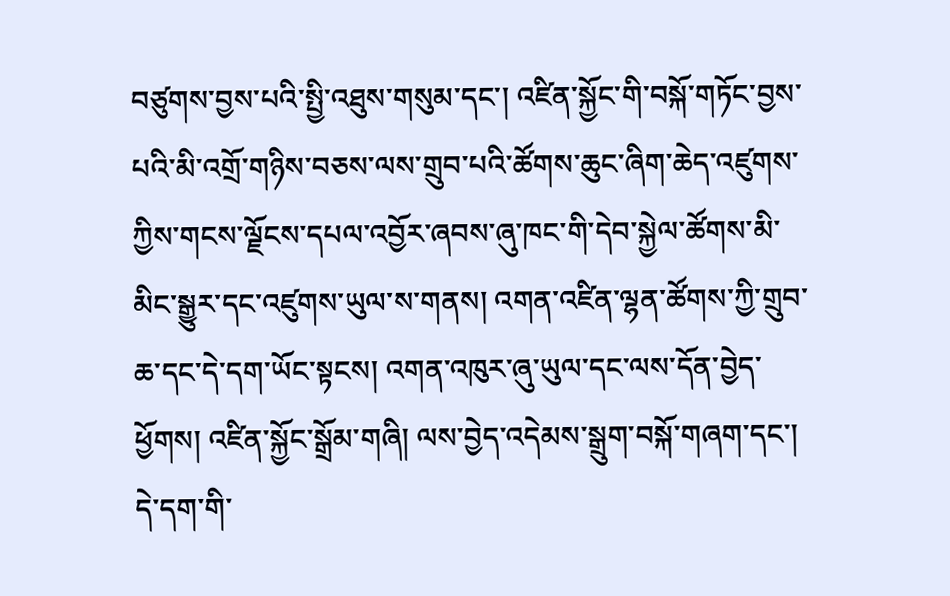བཙུགས་བྱས་པའི་སྤྱི་འཐུས་གསུམ་དང་། འཛིན་སྐྱོང་གི་བསྐོ་གཏོང་བྱས་པའི་མི་འགྲོ་གཉིས་བཅས་ལས་གྲུབ་པའི་ཚོགས་ཆུང་ཞིག་ཆེད་འཛུགས་ཀྱིས་གངས་ལྗོངས་དཔལ་འབྱོར་ཞབས་ཞུ་ཁང་གི་དེབ་སྐྱེལ་ཚོགས་མི་མིང་སྒྱུར་དང་འཛུགས་ཡུལ་ས་གནས། འགན་འཛིན་ལྷན་ཚོགས་ཀྱི་གྲུབ་ཆ་དང་དེ་དག་ཡོང་སྟངས། འགན་འཁུར་ཞུ་ཡུལ་དང་ལས་དོན་བྱེད་ཕྱོགས། འཛིན་སྐྱོང་སྒྲོམ་གཞི། ལས་བྱེད་འདེམས་སྒྲུག་བསྐོ་གཞག་དང་། དེ་དག་གི་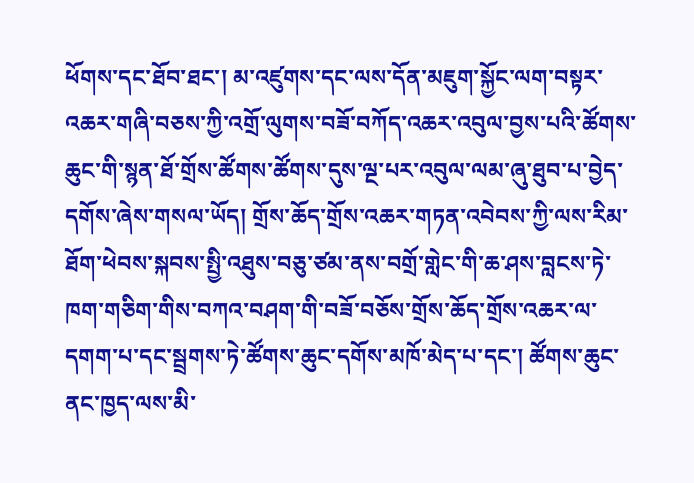ཕོགས་དང་ཐོབ་ཐང་། མ་འཛུགས་དང་ལས་དོན་མཇུག་སྐྱོང་ལག་བསྟར་འཆར་གཞི་བཅས་ཀྱི་འགྲོ་ལུགས་བཟོ་བཀོད་འཆར་འབུལ་བྱས་པའི་ཚོགས་ཆུང་གི་སྙན་ཐོ་གྲོས་ཚོགས་ཚོགས་དུས་ལྔ་པར་འབུལ་ལམ་ཞུ་ཐུབ་པ་བྱེད་དགོས་ཞེས་གསལ་ཡོད། གྲོས་ཆོད་གྲོས་འཆར་གཏན་འབེབས་ཀྱི་ལས་རིམ་ཐོག་ཕེབས་སྐབས་སྤྱི་འཐུས་བཅུ་ཙམ་ནས་བགྲོ་གླེང་གི་ཆ་ཤས་བླངས་ཏེ་ཁག་གཅིག་གིས་བཀའ་བཤག་གི་བཟོ་བཅོས་གྲོས་ཆོད་གྲོས་འཆར་ལ་དགག་པ་དང་སྦྲགས་ཏེ་ཚོགས་ཆུང་དགོས་མཁོ་མེད་པ་དང་། ཚོགས་ཆུང་ནང་ཁྱད་ལས་མི་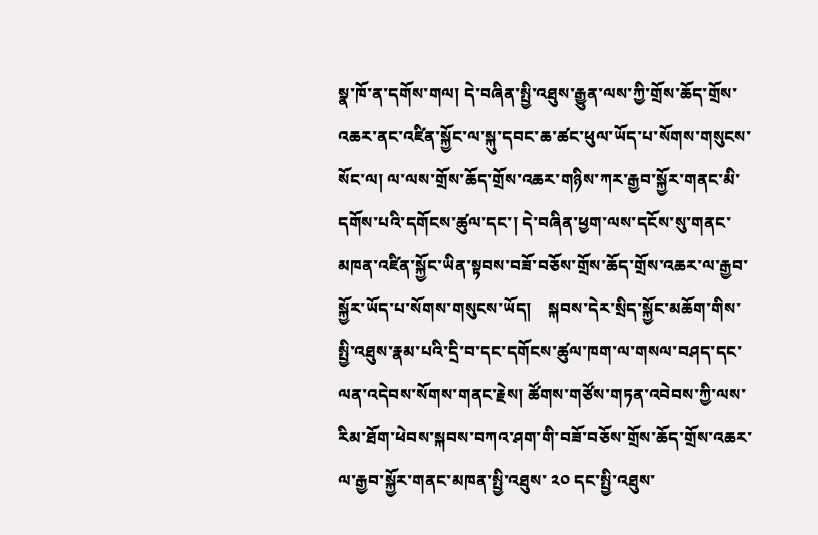སྣ་ཁོ་ན་དགོས་གལ། དེ་བཞིན་སྤྱི་འཐུས་རྒྱུན་ལས་ཀྱི་གྲོས་ཆོད་གྲོས་འཆར་ནང་འཛིན་སྐྱོང་ལ་སྐུ་དབང་ཆ་ཚང་ཕུལ་ཡོད་པ་སོགས་གསུངས་སོང་ལ། ལ་ལས་གྲོས་ཆོད་གྲོས་འཆར་གཉིས་ཀར་རྒྱབ་སྐྱོར་གནང་མི་དགོས་པའི་དགོངས་ཚུལ་དང་། དེ་བཞིན་ཕྱག་ལས་དངོས་སུ་གནང་མཁན་འཛིན་སྐྱོང་ཡིན་སྟབས་བཟོ་བཅོས་གྲོས་ཆོད་གྲོས་འཆར་ལ་རྒྱབ་སྐྱོར་ཡོད་པ་སོགས་གསུངས་ཡོད།    སྐབས་དེར་སྲིད་སྐྱོང་མཆོག་གིས་སྤྱི་འཐུས་རྣམ་པའི་དྲི་བ་དང་དགོངས་ཚུལ་ཁག་ལ་གསལ་བཤད་དང་ལན་འདེབས་སོགས་གནང་རྗེས། ཚོགས་གཙོས་གཏན་འབེབས་ཀྱི་ལས་རིམ་ཐོག་ཕེབས་སྐབས་བཀའ་ཤག་གི་བཟོ་བཅོས་གྲོས་ཆོད་གྲོས་འཆར་ལ་རྒྱབ་སྐྱོར་གནང་མཁན་སྤྱི་འཐུས་ ༢༠ དང་སྤྱི་འཐུས་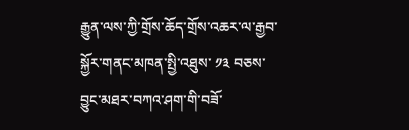རྒྱུན་ལས་ཀྱི་གྲོས་ཆོད་གྲོས་འཆར་ལ་རྒྱབ་སྐྱོར་གནང་མཁན་སྤྱི་འཐུས་ ༡༣ བཅས་བྱུང་མཐར་བཀའ་ཤག་གི་བཟོ་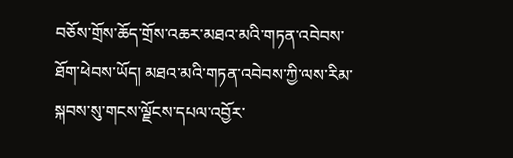བཅོས་གྲོས་ཆོད་གྲོས་འཆར་མཐའ་མའི་གཏན་འབེབས་ཐོག་ཕེབས་ཡོད། མཐའ་མའི་གཏན་འབེབས་ཀྱི་ལས་རིམ་སྐབས་སུ་གངས་ལྗོངས་དཔལ་འབྱོར་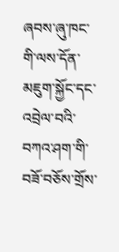ཞབས་ཞུ་ཁང་གི་ལས་དོན་མཇུག་སྐྱོང་དང་འབྲེལ་བའི་བཀའ་ཤག་གི་བཟོ་བཅོས་གྲོས་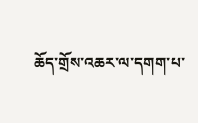ཆོད་གྲོས་འཆར་ལ་དགག་པ་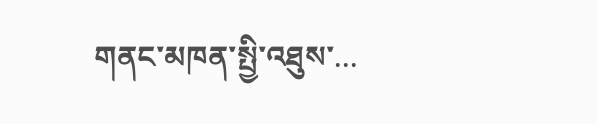གནང་མཁན་སྤྱི་འཐུས་...